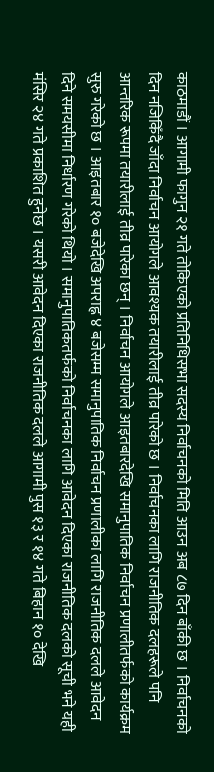काठमाडौं । आगामी फागुन २१ गते तोकिएको प्रतिनिधिसभा सदस्य निर्वाचनको मिति आउन अब ८७ दिन बाँकी छ । निर्वाचनको दिन नजिकिँदै जाँदा निर्वाचन आयोगले आवश्यक तयारीलाई तीव्र पारेको छ । निर्वाचनका लागि राजनीतिक दलहरूले पनि आन्तरिक रूपमा तयारीलाई तीव्र पारेका छन् । निर्वाचन आयोगले आइतबारदेखि समानुपातिक निर्वाचन प्रणालीतर्फको कार्यक्रम सुरु गरेको छ । आइतबार १० बजेदेखि अपराह्न ४ बजेसम्म समानुपातिक निर्वाचन प्रणालीका लागि राजनीतिक दलले आवेदन दिने समयसीमा निर्धारण गरेको थियो । समानुपातिकतर्फको निर्वाचनका लागि आवेदन दिएका राजनीतिक दलको सूची भने यही मंसिर २४ गते प्रकाशित हुनेछ । यसरी आवेदन दिएका राजनीतिक दलले आगामी पुस १३ र १४ गते बिहान १० देखि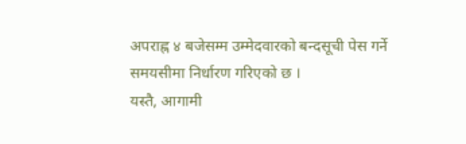अपराह्न ४ बजेसम्म उम्मेदवारको बन्दसूची पेस गर्ने समयसीमा निर्धारण गरिएको छ ।
यस्तै, आगामी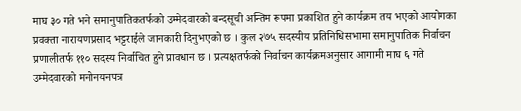माघ ३० गते भने समानुपातिकतर्फको उम्मेदवारको बन्दसूची अन्तिम रूपमा प्रकाशित हुने कार्यक्रम तय भएको आयोगका प्रवक्ता नारायणप्रसाद भट्टराईले जानकारी दिनुभएको छ । कुल २७५ सदस्यीय प्रतिनिधिसभामा समानुपातिक निर्वाचन प्रणालीतर्फ ११० सदस्य निर्वाचित हुने प्रावधान छ । प्रत्यक्षतर्फको निर्वाचन कार्यक्रमअनुसार आगामी माघ ६ गते उम्मेदवारको मनोनयनपत्र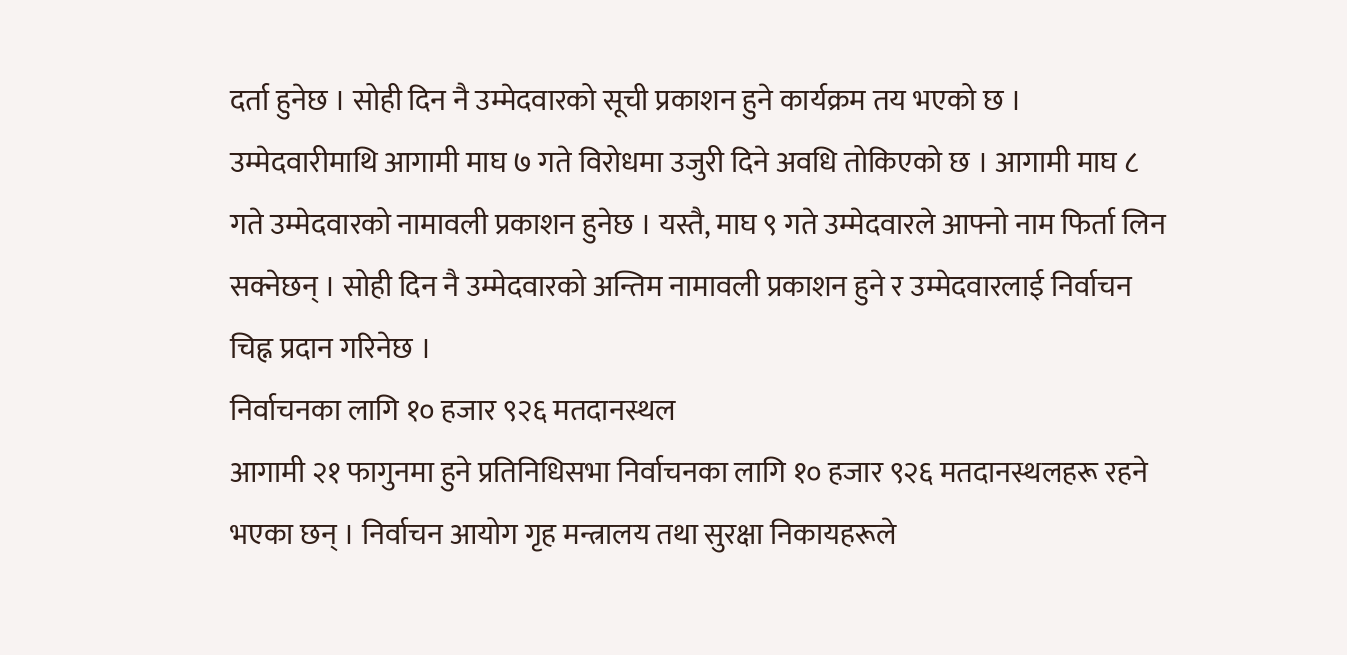दर्ता हुनेछ । सोही दिन नै उम्मेदवारको सूची प्रकाशन हुने कार्यक्रम तय भएको छ । उम्मेदवारीमाथि आगामी माघ ७ गते विरोधमा उजुरी दिने अवधि तोकिएको छ । आगामी माघ ८ गते उम्मेदवारको नामावली प्रकाशन हुनेछ । यस्तै, माघ ९ गते उम्मेदवारले आफ्नो नाम फिर्ता लिन सक्नेछन् । सोही दिन नै उम्मेदवारको अन्तिम नामावली प्रकाशन हुने र उम्मेदवारलाई निर्वाचन चिह्न प्रदान गरिनेछ ।
निर्वाचनका लागि १० हजार ९२६ मतदानस्थल
आगामी २१ फागुनमा हुने प्रतिनिधिसभा निर्वाचनका लागि १० हजार ९२६ मतदानस्थलहरू रहने भएका छन् । निर्वाचन आयोग गृह मन्त्रालय तथा सुरक्षा निकायहरूले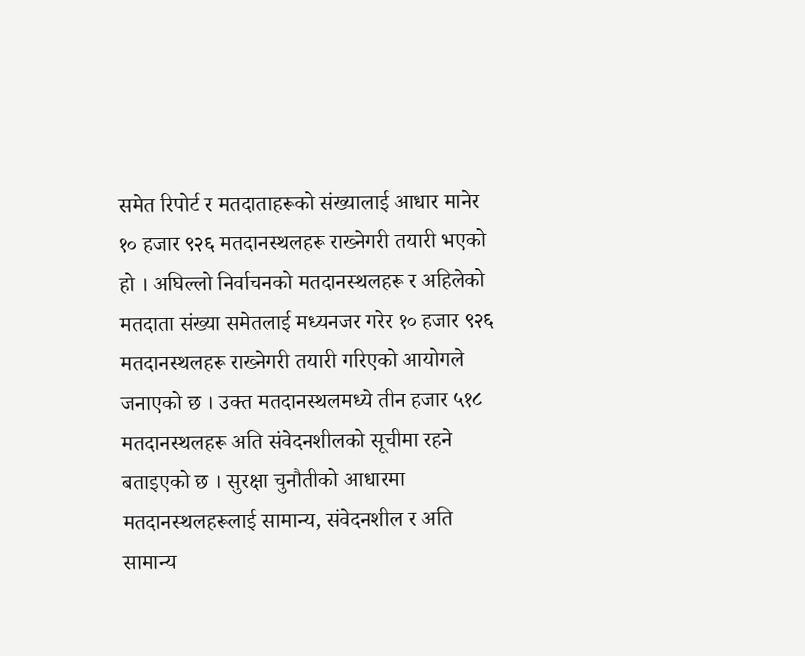समेत रिपोर्ट र मतदाताहरूको संख्यालाई आधार मानेर १० हजार ९२६ मतदानस्थलहरू राख्नेगरी तयारी भएको हो । अघिल्लो निर्वाचनको मतदानस्थलहरू र अहिलेको मतदाता संख्या समेतलाई मध्यनजर गरेर १० हजार ९२६ मतदानस्थलहरू राख्नेगरी तयारी गरिएको आयोगले जनाएको छ । उक्त मतदानस्थलमध्ये तीन हजार ५१८ मतदानस्थलहरू अति संवेदनशीलको सूचीमा रहने बताइएको छ । सुरक्षा चुनौतीको आधारमा मतदानस्थलहरूलाई सामान्य, संवेदनशील र अति सामान्य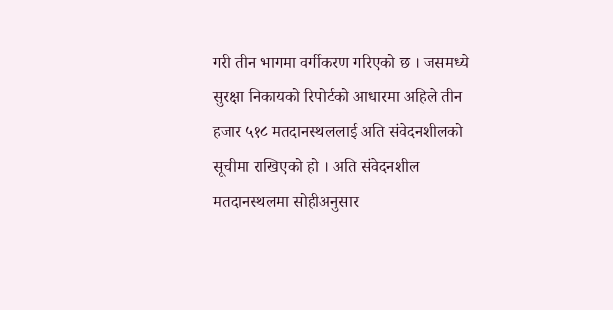गरी तीन भागमा वर्गीकरण गरिएको छ । जसमध्ये सुरक्षा निकायको रिपोर्टको आधारमा अहिले तीन हजार ५१८ मतदानस्थललाई अति संवेदनशीलको सूचीमा राखिएको हो । अति संवेदनशील मतदानस्थलमा सोहीअनुसार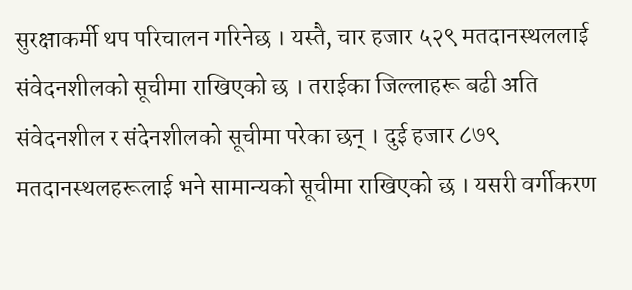सुरक्षाकर्मी थप परिचालन गरिनेछ । यस्तै, चार हजार ५२९ मतदानस्थललाई संवेदनशीलको सूचीमा राखिएको छ । तराईका जिल्लाहरू बढी अति संवेदनशील र संदेनशीलको सूचीमा परेका छन् । दुई हजार ८७९ मतदानस्थलहरूलाई भने सामान्यको सूचीमा राखिएको छ । यसरी वर्गीकरण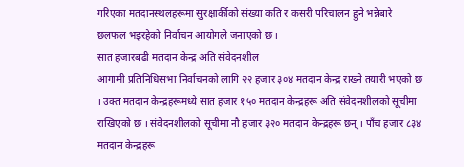गरिएका मतदानस्थलहरूमा सुरक्षार्कीको संख्या कति र कसरी परिचालन हुने भन्नेबारे छलफल भइरहेको निर्वाचन आयोगले जनाएको छ ।
सात हजारबढी मतदान केन्द्र अति संवेदनशील
आगामी प्रतिनिधिसभा निर्वाचनको लागि २२ हजार ३०४ मतदान केन्द्र राख्ने तयारी भएको छ । उक्त मतदान केन्द्रहरूमध्ये सात हजार १५० मतदान केन्द्रहरू अति संवेदनशीलको सूचीमा राखिएको छ । संवेदनशीलको सूचीमा नौ हजार ३२० मतदान केन्द्रहरू छन् । पाँच हजार ८३४ मतदान केन्द्रहरू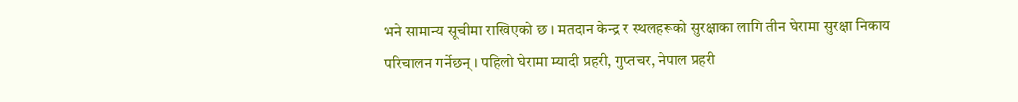भने सामान्य सूचीमा राखिएको छ । मतदान केन्द्र र स्थलहरूको सुरक्षाका लागि तीन घेरामा सुरक्षा निकाय परिचालन गर्नेछन् । पहिलो घेरामा म्यादी प्रहरी, गुप्तचर, नेपाल प्रहरी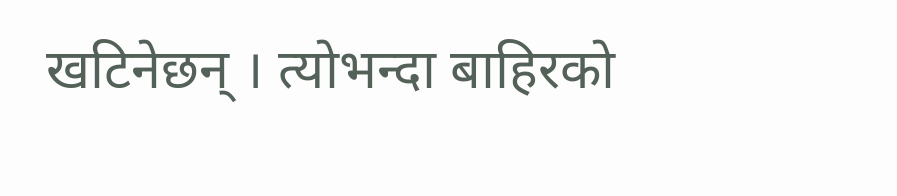खटिनेछन् । त्योभन्दा बाहिरको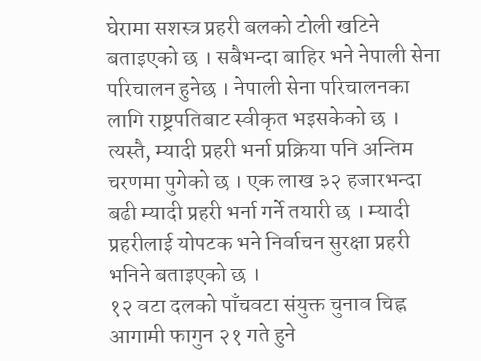घेरामा सशस्त्र प्रहरी बलको टोली खटिने बताइएको छ । सबैभन्दा बाहिर भने नेपाली सेना परिचालन हुनेछ । नेपाली सेना परिचालनका लागि राष्ट्रपतिबाट स्वीकृत भइसकेको छ । त्यस्तै, म्यादी प्रहरी भर्ना प्रक्रिया पनि अन्तिम चरणमा पुगेको छ । एक लाख ३२ हजारभन्दा बढी म्यादी प्रहरी भर्ना गर्ने तयारी छ । म्यादी प्रहरीलाई योपटक भने निर्वाचन सुरक्षा प्रहरी भनिने बताइएको छ ।
१२ वटा दलको पाँचवटा संयुक्त चुनाव चिह्न
आगामी फागुन २१ गते हुने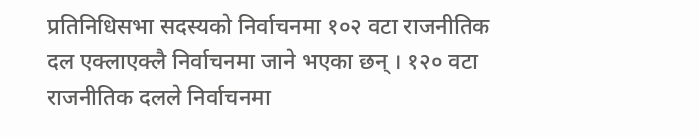प्रतिनिधिसभा सदस्यको निर्वाचनमा १०२ वटा राजनीतिक दल एक्लाएक्लै निर्वाचनमा जाने भएका छन् । १२० वटा राजनीतिक दलले निर्वाचनमा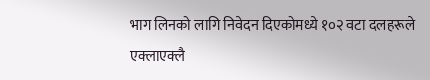भाग लिनको लागि निवेदन दिएकोमध्ये १०२ वटा दलहरूले एक्लाएक्लै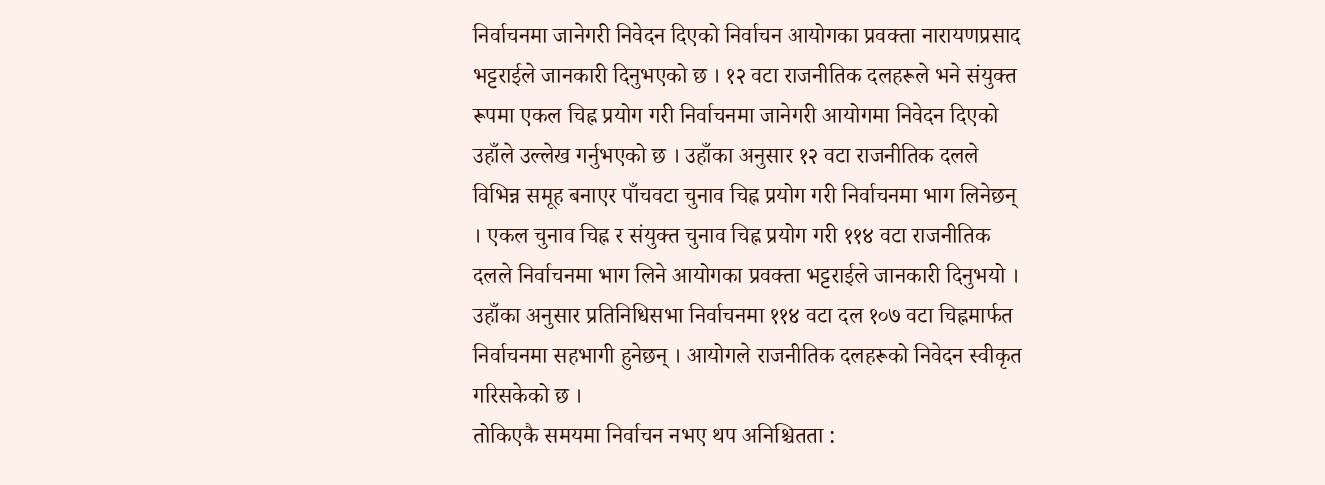निर्वाचनमा जानेगरी निवेदन दिएको निर्वाचन आयोगका प्रवक्ता नारायणप्रसाद भट्टराईले जानकारी दिनुभएको छ । १२ वटा राजनीतिक दलहरूले भने संयुक्त रूपमा एकल चिह्न प्रयोग गरी निर्वाचनमा जानेगरी आयोगमा निवेदन दिएको उहाँले उल्लेख गर्नुभएको छ । उहाँका अनुसार १२ वटा राजनीतिक दलले विभिन्न समूह बनाएर पाँचवटा चुनाव चिह्न प्रयोग गरी निर्वाचनमा भाग लिनेछन् । एकल चुनाव चिह्न र संयुक्त चुनाव चिह्न प्रयोग गरी ११४ वटा राजनीतिक दलले निर्वाचनमा भाग लिने आयोगका प्रवक्ता भट्टराईले जानकारी दिनुभयो । उहाँका अनुसार प्रतिनिधिसभा निर्वाचनमा ११४ वटा दल १०७ वटा चिह्नमार्फत निर्वाचनमा सहभागी हुनेछन् । आयोगले राजनीतिक दलहरूको निवेदन स्वीकृत गरिसकेको छ ।
तोकिएकै समयमा निर्वाचन नभए थप अनिश्चितता :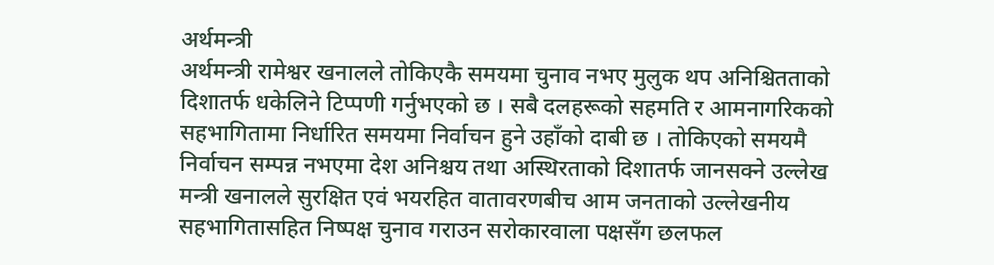अर्थमन्त्री
अर्थमन्त्री रामेश्वर खनालले तोकिएकै समयमा चुनाव नभए मुलुक थप अनिश्चितताको दिशातर्फ धकेलिने टिप्पणी गर्नुभएको छ । सबै दलहरूको सहमति र आमनागरिकको सहभागितामा निर्धारित समयमा निर्वाचन हुने उहाँको दाबी छ । तोकिएको समयमै निर्वाचन सम्पन्न नभएमा देश अनिश्चय तथा अस्थिरताको दिशातर्फ जानसक्ने उल्लेख मन्त्री खनालले सुरक्षित एवं भयरहित वातावरणबीच आम जनताको उल्लेखनीय सहभागितासहित निष्पक्ष चुनाव गराउन सरोकारवाला पक्षसँग छलफल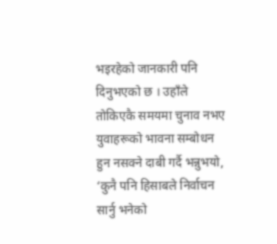भइरहेको जानकारी पनि दिनुभएको छ । उहाँले तोकिएकै समयमा चुनाव नभए युवाहरूको भावना सम्बोधन हुन नसक्ने दाबी गर्दै भन्नुभयो, ‘कुनै पनि हिसाबले निर्वाचन सार्नु भनेको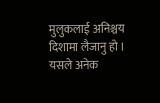मुलुकलाई अनिश्चय दिशामा लैजानु हो । यसले अनेक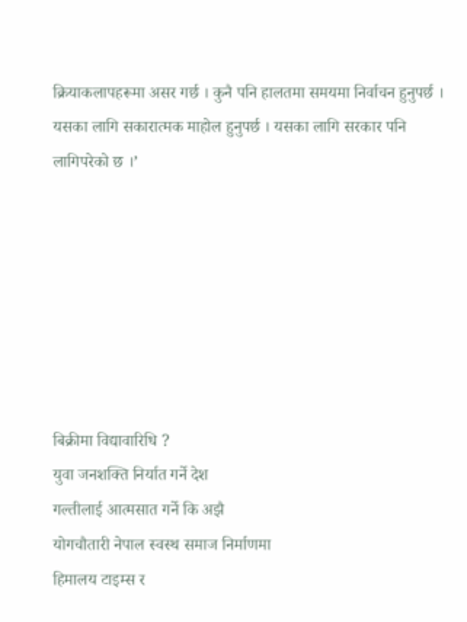क्रियाकलापहरूमा असर गर्छ । कुनै पनि हालतमा समयमा निर्वाचन हुनुपर्छ । यसका लागि सकारात्मक माहोल हुनुपर्छ । यसका लागि सरकार पनि लागिपरेको छ ।’







बिक्रीमा विद्यावारिधि ?
युवा जनशक्ति निर्यात गर्ने देश
गल्तीलाई आत्मसात गर्ने कि अझै
योगचौतारी नेपाल स्वस्थ समाज निर्माणमा
हिमालय टाइम्स र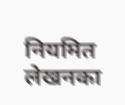नियमित लेखनका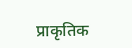प्राकृतिक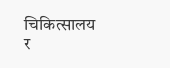चिकित्सालय र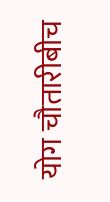योग चौतारीबीच